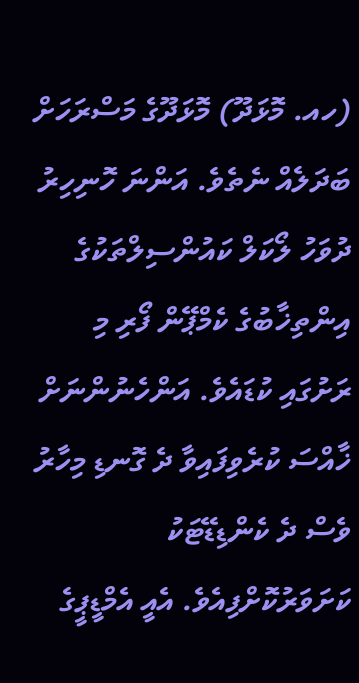(ހއ. މޮޅަދޫ) މޮޅަދޫގެ މަސްރަހަށް ބަދަލެއް ނެތެވެ. އަންނަ ހޮނިހިރު ދުވަހު ލޯކަލް ކައުންސިލްތަކުގެ އިންތިޚާބުގެ ކެމްޕޭން ފޯރި މި ރަށުގައި ކުޑައެވެ. އަންހެނުންނަށް ޚާއްސަ ކުރެވިފައިވާ ދެ ގޮނޑި މިހާރު ވެސް ދެ ކެންޑިޑޭޓަކު ކަށަވަރުކޮށްފިއެވެ. އެއީ އެމްޑީޕީގެ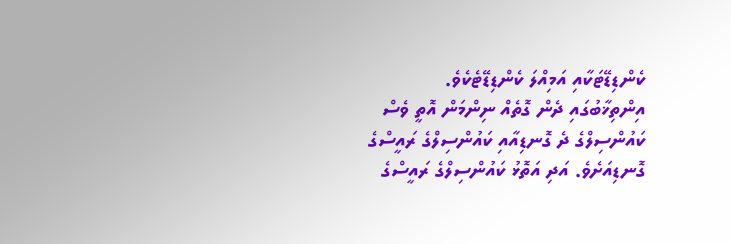ކެންޑިޑޭޓަކާއި އަމިއްލަ ކެންޑިޑޭޓެކެވެ.
އިންތިޚާބުގައި ދެން ގޮތެއް ނިންމަން އޮތީ ވެސް ކައުންސިލްގެ ދެ ގޮނޑިއާއި ކައުންސިލްގެ ރައީސްގެ ގޮނޑިއަށެވެ. އަދި އަތޮޅު ކައުންސިލްގެ ރައީސްގެ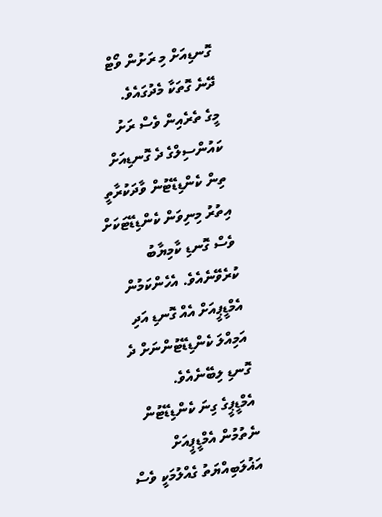ގޮނޑިއަށް މި ރަށުން ވޯޓް ދޭނެ ގޮތަކާ މެދުގައެވެ.
މީގެ ތެރެއިން ވެސް ރަށު ކައުންސިލްގެ ދެ ގޮނޑިއަށް ތިން ކެންޑިޑޭޓުން ވާދަކުރާތީ އިތުރު މިނިވަން ކެންޑިޑޭޓަކަށް ވެސް ގޮނޑި ކާމިޔާބު ކުރެވޭނެއެވެ. އެހެންކަމުން އެމްޑީޕީއަށް އެއް ގޮނޑި އަދި އަމިއްލަ ކެންޑިޑޭޓުންނަށް ދެ ގޮނޑި ލިބޭނެއެވެ.
އެމްޑީޕީގެ ގިނަ ކެންޑިޑޭޓުން ނެތުމުން އެމްޑީޕީއަށް އަޣުލަބިއްޔަތު ގެއްލުމަކީ ވެސް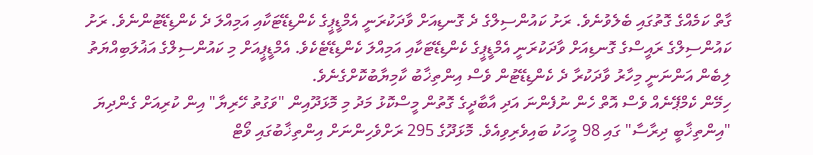ގާތް ކަމެއްގެ ގޮތުގައި ބެލެވުނެވެ. ރަށު ކައުންސިލްގެ ދެ ގޮނޑިއަށް ވާދަކުރަނީ އެމްޑީޕީގެ ކެންޑިޑޭޓަކާއި އަމިއްލަ ދެ ކެންޑިޑޭޓުންނެވެ. ރަށު ކައުންސިލްގެ ރައީސްގެ ގޮނޑިއަށް ވާދަކުރަނީ އެމްޑީޕީގެ ކެންޑިޑޭޓަކާއި އަމިއްލަ ކެންޑިޑޭޓެކެވެ. އެމްޑީޕީއަށް މި ކައުންސިލްގެ އަޣުލަބިއްޔަތު ލިބެން އަންނަނީ މިހާރު ވާދަކުރާ ދެ ކެންޑިޑޭޓުން ވެސް އިންތިޚާބު ކާމިޔާބުކޮށްގެނެވެ.
ހިމޭން ކެމްޕޭނެއް ވެސް އޮތް ހެން ނުފެންނަ އަދި އާބާދީގެ ގޮތުން މީސްކޮޅު މަދު މި މޮޅަދޫއިން "ވަގުތު ހޭރިޔާ" އިން ކުރިއަށް ގެންދިޔަ "އިންތިޚާބީ ދިރާސާ" ގައި 98 މީހަކު ބައިވެރިވިއެވެ. މޮޅަދޫގެ 295 ރަށްވެހިންނަށް އިންތިޚާބުގައި ވޯޓް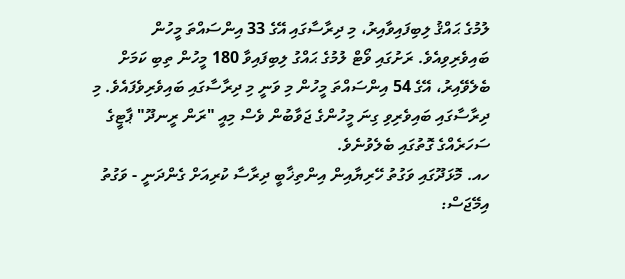ލުމުގެ ޙައްޤު ލިބިފައިވާއިރު، މި ދިރާސާގައި އޭގެ 33 އިންސައްތަ މީހުން ބައިވެރިވިއެވެ. ރަށުގައި ވޯޓް ލުމުގެ ޙައްގު ލިބިފައިވާ 180 މީހުން ތިބި ކަމަށް ބެލެވޭއިރު، އޭގެ 54 އިންސައްތަ މީހުން މި ވަނީ މި ދިރާސާގައި ބައިވެރިވެފައެވެ. މި ދިރާސާގައި ބައިވެރިވި ގިނަ މީހުންގެ ޖަވާބުން ވެސް މިއީ "ރަން ރީނދޫ" ޕާޓީގެ ސަހަރެއްގެ ގޮތުގައި ބެލެވުނެވެ.
ހއ. މޮޅަދޫގައި ވަގުތު ހޭރިޔާއިން އިންތިޚާބީ ދިރާސާ ކުރިއަށް ގެންދަނީ - ވަގުތު އިމޭޖަސް: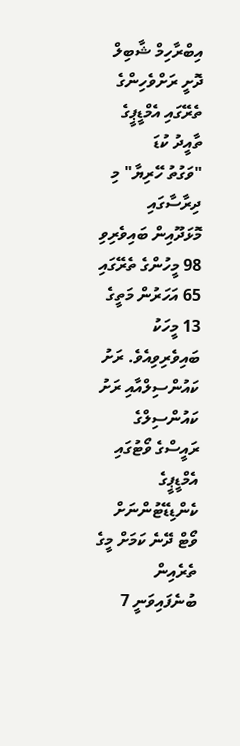އިބްރާހިމް ޝާބިލް
ދޮށީ ރަށްވެހިންގެ ތެރޭގައި އެމްޑީޕީގެ ތާއީދު ކުޑަ
"ވަގުތު ހޭރިޔާ" މި ދިރާސާގައި މޮޅަދޫއިން ބައިވެރިވި 98 މީހުންގެ ތެރޭގައި 65 އަހަރުން މަތީގެ 13 މީހަކު ބައިވެރިވިއެވެ. ރަށު ކައުންސިލްއާއި ރަށު ކައުންސިލްގެ ރައީސްގެ ވޯޓުގައި އެމްޑީޕީގެ ކެންޑިޑޭޓުންނަށް ވޯޓް ދޭނެ ކަމަށް މީގެ ތެރެއިން ބުނެފައިވަނީ 7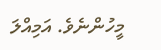މީހުންނެވެ. އަމިއްލަ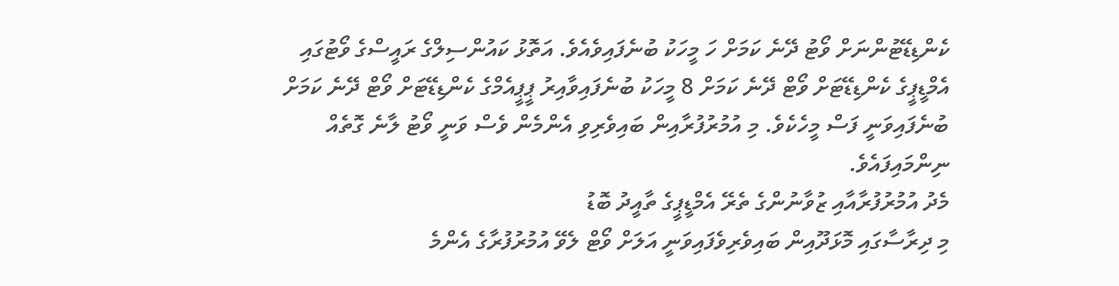ކެންޑިޑޭޓުންނަށް ވޯޓު ދޭނެ ކަމަށް ހަ މީހަކު ބުނެފައިވެއެވެ. އަތޮޅު ކައުންސިލްގެ ރައީސްގެ ވޯޓުގައި އެމްޑީޕީގެ ކެންޑިޑޭޓަށް ވޯޓް ދޭނެ ކަމަށް 8 މީހަކު ބުނެފައިވާއިރު ޕީޕީއެމްގެ ކެންޑިޑޭޓަށް ވޯޓް ދޭނެ ކަމަށް ބުނެފައިވަނީ ފަސް މީހެކެވެ. މި އުމުރުފުރާއިން ބައިވެރިވި އެންމެން ވެސް ވަނީ ވޯޓު ލާނެ ގޮތެއް ނިންމައިފައެވެ.
މެދު އުމުރުފުރާއާއި ޒުވާނުންގެ ތެރޭ އެމްޑީޕީގެ ތާއީދު ބޮޑު
މި ދިރާސާގައި މޮޅަދޫއިން ބައިވެރިވެފައިވަނީ އަލަށް ވޯޓް ލެވޭ އުމުރުފުރާގެ އެންމެ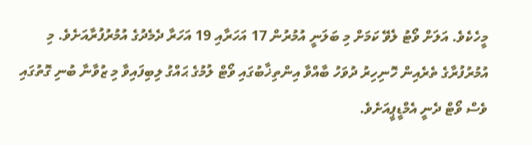މީހެކެވެ. އަލަށް ވޯޓު ލެވޭ ކަމަށް މި ބަލަނީ އުމުރުން 17 އަހަރާއި 19 އަހަރާ ދެމެދުގެ އުމުރުފުރާއަށެވެ. މި އުމުރުފުރާގެ ތެރެއިން ހޮނިހިރު ދުވަހު ބާއްވާ އިންތިޚާބުގައި ވޯޓް ލުމުގެ ޙައްގު ލިބިފައިވާ މި ޒުވާނާ ބުނި ގޮތުގައި ވެސް ވޯޓް ދެނީ އެމްޑީޕީއަށެވެ.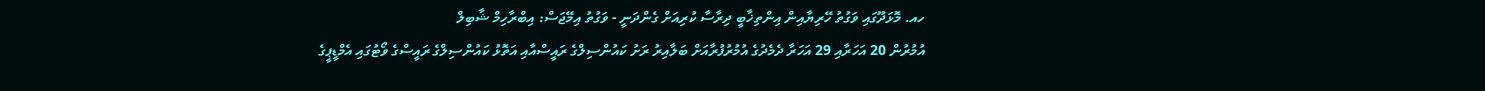ހއ. މޮޅަދޫގައި ވަގުތު ހޭރިޔާއިން އިންތިޚާބީ ދިރާސާ ކުރިއަށް ގެންދަނީ - ވަގުތު އިމޭޖަސް: އިބްރާހިމް ޝާބިލް
އުމުރުން 20 އަހަރާއި 29 އަހަރާ ދެމެދުގެ އުމުރުފުރާއަށް ބަލާއިރު ރަށު ކައުންސިލްގެ ރައީސްއާއި އަތޮޅު ކައުންސިލްގެ ރައީސްގެ ވޯޓުގައި އެމްޑީޕީގެ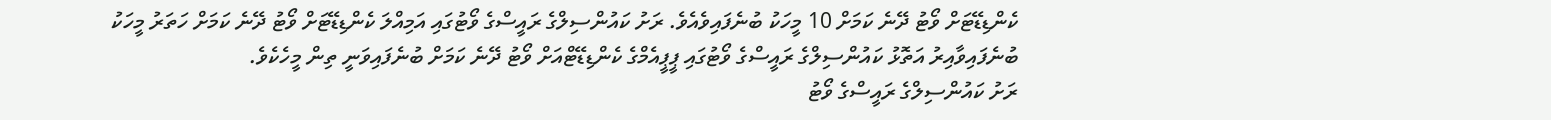ކެންޑިޑޭޓަށް ވޯޓު ދޭނެ ކަމަށް 10 މީހަކު ބުނެފައިވެއެވެ. ރަށު ކައުންސިލްގެ ރައީސްގެ ވޯޓުގައި އަމިއްލަ ކެންޑިޑޭޓަށް ވޯޓު ދޭނެ ކަމަށް ހަތަރު މީހަކު ބުނެފައިވާއިރު އަތޮޅު ކައުންސިލްގެ ރައީސްގެ ވޯޓުގައި ޕީޕީއެމްގެ ކެންޑިޑޭޓްއަށް ވޯޓު ދޭނެ ކަމަށް ބުނެފައިވަނީ ތިން މީހެކެވެ.
ރަށު ކައުންސިލްގެ ރައީސްގެ ވޯޓު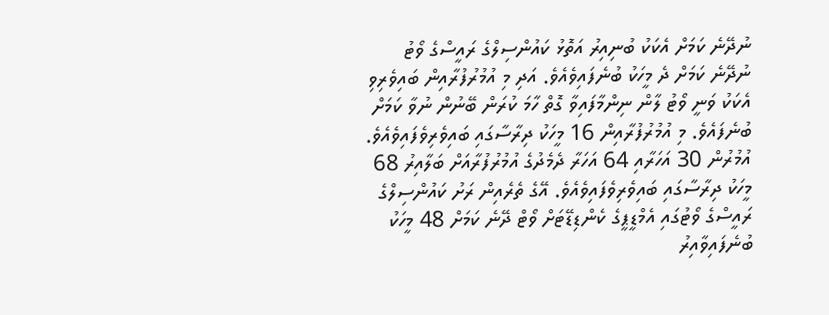ނުދޭނެ ކަމަށް އެކަކު ބުނިއިރު އަތޮޅު ކައުންސިލްގެ ރައީސްގެ ވޯޓު ނުދޭނެ ކަމަށް ދެ މީހަކު ބުނެފައިވެއެވެ. އަދި މި އުމުރުފުރާއިން ބައިވެރިވި އެކަކު ވަނީ ވޯޓު ލާން ނިންމާފައިވާ ގޮތް ހާމަ ކުރަން ބޭނުން ނުވާ ކަމަށް ބުނެފައެވެ. މި އުމުރުފުރާއިން 16 މީހަކު ދިރާސާގައި ބައިވެރިވެފައިވެއެވެ.
އުމުރުން 30 އަހަރާއި 64 އަހަރާ ދެމެދުގެ އުމުރުފުރާއަށް ބަލާއިރު 68 މީހަކު ދިރާސާގައި ބައިވެރިވެފައިވެއެވެ. އޭގެ ތެރެއިން ރަށު ކައުންސިލްގެ ރައީސްގެ ވޯޓުގައި އެމްޑީޕީގެ ކެންޑިޑޭޓަށް ވޯޓް ދޭނެ ކަމަށް 48 މީހަކު ބުނެފައިވާއިރު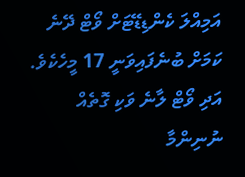އަމިއްލަ ކެންޑިޑޭޓަށް ވޯޓް ދޭނެ ކަމަށް ބުނެފައިވަނީ 17 މީހެކެވެ. އަދި ވޯޓް ލާނެ ވަކި ގޮތެއް ނުނިންމާ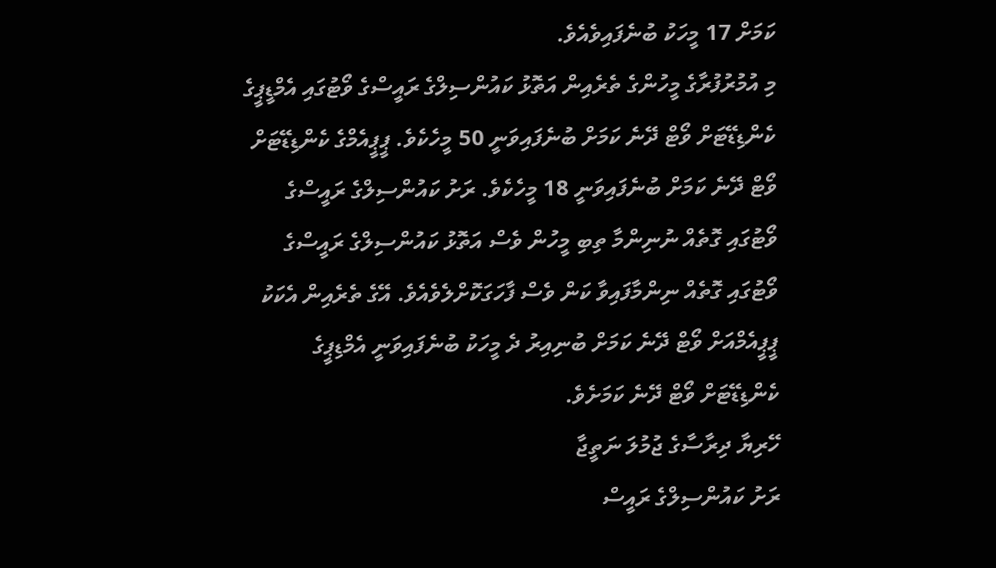ކަމަށް 17 މީހަކު ބުނެފައިވެއެވެ.
މި އުމުރުފުރާގެ މީހުންގެ ތެރެއިން އަތޮޅު ކައުންސިލްގެ ރައީސްގެ ވޯޓުގައި އެމްޑީޕީގެ ކެންޑިޑޭޓަށް ވޯޓް ދޭނެ ކަމަށް ބުނެފައިވަނީ 50 މީހެކެވެ. ޕީޕީއެމްގެ ކެންޑިޑޭޓަށް ވޯޓް ދޭނެ ކަމަށް ބުނެފައިވަނީ 18 މީހެކެވެ. ރަށު ކައުންސިލްގެ ރައީސްގެ ވޯޓުގައި ގޮތެއް ނުނިންމާ ތިބި މީހުން ވެސް އަތޮޅު ކައުންސިލްގެ ރައީސްގެ ވޯޓުގައި ގޮތެއް ނިންމާފައިވާ ކަން ވެސް ފާހަގަކޮށްލެވެއެވެ. އޭގެ ތެރެއިން އެކަކު ޕީޕީއެމްއަށް ވޯޓް ދޭނެ ކަމަށް ބުނިއިރު ދެ މީހަކު ބުނެފައިވަނީ އެމްޑިޕީގެ ކެންޑިޑޭޓަށް ވޯޓް ދޭނެ ކަމަށެވެ.
ހޭރިޔާ ދިރާސާގެ ޖުމުލަ ނަތީޖާ
ރަށު ކައުންސިލްގެ ރައީސް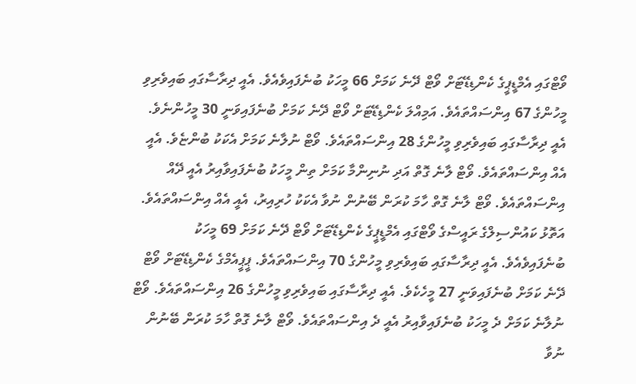ވޯޓްގައި އެމްޑީޕީގެ ކެންޑިޑޭޓަށް ވޯޓް ދޭނެ ކަމަށް 66 މީހަކު ބުނެފައިވެއެވެ. އެއީ ދިރާސާގައި ބައިވެރިވި މީހުންގެ 67 އިންސައްތައެވެ. އަމިއްލަ ކެންޑިޑޭޓަށް ވޯޓް ދޭނެ ކަމަށް ބުނެފައިވަނީ 30 މީހުންނެވެ. އެއީ ދިރާސާގައި ބައިވެރިވި މީހުންގެ 28 އިންސައްތައެވެ. ވޯޓް ނުލާނެ ކަމަށް އެކަކު ބުންޏެވެ. އެއީ އެއް އިންސައްތައެވެ. ވޯޓް ލާނެ ގޮތް އަދި ނުނިންމާ ކަމަށް ތިން މީހަކު ބުނެފައިވާއިރު އެއީ ދޭއް އިންސައްތައެވެ. ވޯޓް ލާނެ ގޮތް ހާމަ ކުރަން ބޭނުން ނުވާ އެކަކު ހުރިއިރު، އެއީ އެއް އިންސައްތައެވެ.
އަތޮޅު ކައުންސިލްގެ ރައީސްގެ ވޯޓްގައި އެމްޑީޕީގެ ކެންޑިޑޭޓަށް ވޯޓް ދޭނެ ކަމަށް 69 މީހަކު ބުނެފައިވެއެވެ. އެއީ ދިރާސާގައި ބައިވެރިވި މީހުންގެ 70 އިންސައްތައެވެ. ޕީޕީއެމްގެ ކެންޑިޑޭޓަށް ވޯޓް ދޭނެ ކަމަށް ބުނެފައިވަނީ 27 މީހެކެވެ. އެއީ ދިރާސާގައި ބައިވެރިވި މީހުންގެ 26 އިންސައްތައެވެ. ވޯޓް ނުލާނެ ކަމަށް ދެ މީހަކު ބުނެފައިވާއިރު އެއީ ދެ އިންސައްތައެވެ. ވޯޓް ލާނެ ގޮތް ހާމަ ކުރަން ބޭނުން ނުވާ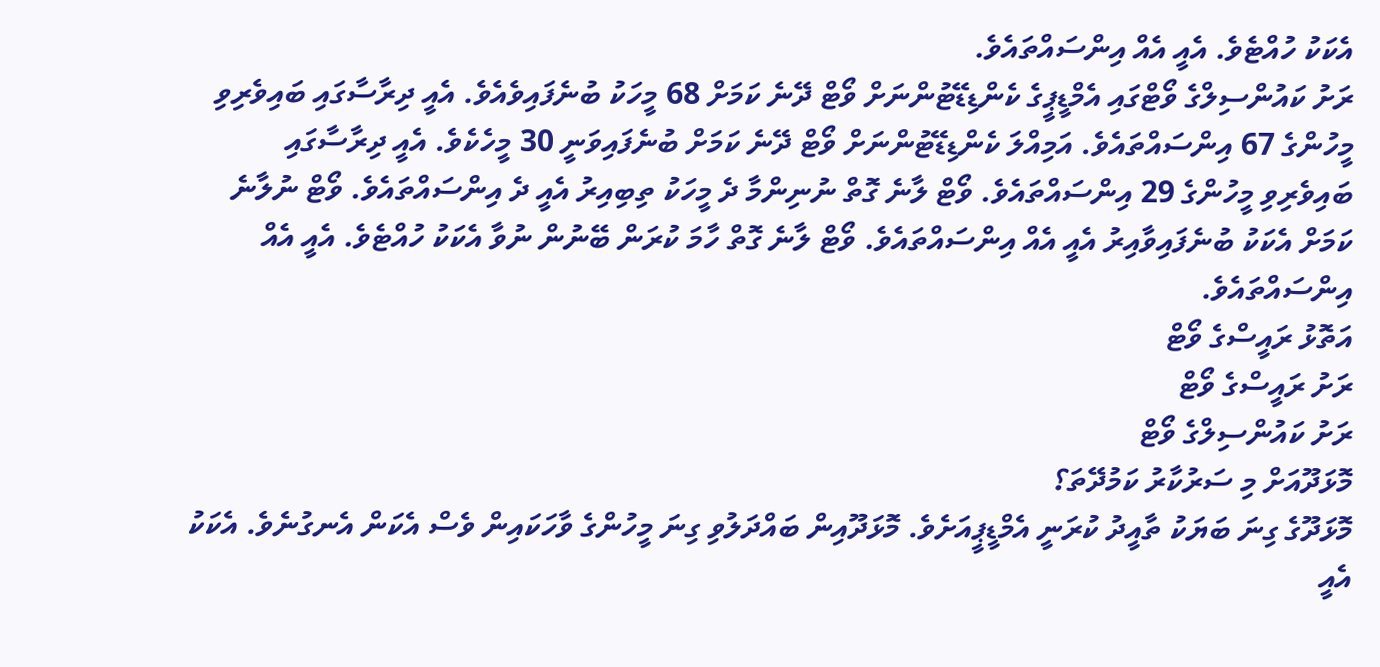އެކަކު ހުއްޓެވެ. އެއީ އެއް އިންސައްތައެވެ.
ރަށު ކައުންސިލްގެ ވޯޓްގައި އެމްޑީޕީގެ ކެންޑިޑޭޓުންނަށް ވޯޓް ދޭނެ ކަމަށް 68 މީހަކު ބުނެފައިވެއެވެ. އެއީ ދިރާސާގައި ބައިވެރިވި މީހުންގެ 67 އިންސައްތައެވެ. އަމިއްލަ ކެންޑިޑޭޓުންނަށް ވޯޓް ދޭނެ ކަމަށް ބުނެފައިވަނީ 30 މީހެކެވެ. އެއީ ދިރާސާގައި ބައިވެރިވި މީހުންގެ 29 އިންސައްތައެވެ. ވޯޓް ލާނެ ގޮތް ނުނިންމާ ދެ މީހަކު ތިބިއިރު އެއީ ދެ އިންސައްތައެވެ. ވޯޓް ނުލާނެ ކަމަށް އެކަކު ބުނެފައިވާއިރު އެއީ އެއް އިންސައްތައެވެ. ވޯޓް ލާނެ ގޮތް ހާމަ ކުރަން ބޭނުން ނުވާ އެކަކު ހުއްޓެވެ. އެއީ އެއް އިންސައްތައެވެ.
އަތޮޅު ރައީސްގެ ވޯޓް
ރަށު ރައީސްގެ ވޯޓް
ރަށު ކައުންސިލްގެ ވޯޓް
މޮޅަދޫއަށް މި ސަރުކާރު ކަމުދޭތަ؟
މޮޅަދޫގެ ގިނަ ބަޔަކު ތާއީދު ކުރަނީ އެމްޑީޕީއަށެވެ. މޮޅަދޫއިން ބައްދަލުވި ގިނަ މީހުންގެ ވާހަކައިން ވެސް އެކަން އެނގުނެވެ. އެކަކު އެއީ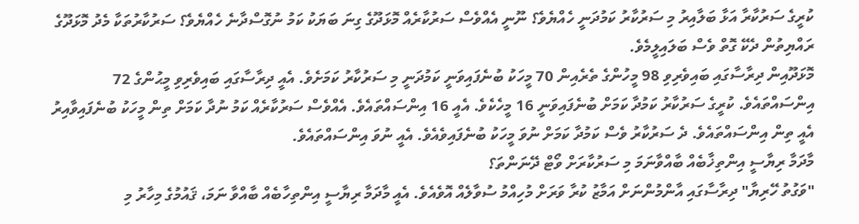ކުރީގެ ސަރުކާރާ އަޅާ ބަލާއިރު މި ސަރުކާރު ކަމުދަނީ ހެއްޔެވެ؟ ނޫނީ އެއްވެސް ސަރުކާރެއް މޮޅަދޫގެ ގިނަ ބަޔަކު ކަމު ނުގޮސްދާނެ ހެއްޔެވެ؟ ސަރުކާރުތަކާ މެދު މޮޅަދޫގެ ރައްޔިތުން ދެކޭ ގޮތް ވެސް ބަލައިލީމެވެ.
މޮޅަދޫއިން ދިރާސާގައި ބައިވެރިވި 98 މީހުންގެ ތެރެއިން 70 މީހަކު ބުނެފައިވަނީ ކަމުދަނީ މި ސަރުކާރު ކަމަށެވެ. އެއީ ދިރާސާގައި ބައިވެރިވި މީޙުންގެ 72 އިންސައްތައެވެ. ކުރީގެ ސަރުކާރު ކަމުދާ ކަމަށް ބުނެފައިވަނީ 16 މީހެކެވެ. އެއީ 16 އިންސައްތައެވެ. އެއްވެސް ސަރުކާރެއް ކަމު ނުދާ ކަމަށް ތިން މީހަކު ބުނެފައިވާއިރު އެއީ ތިން އިންސައްތައެވެ. ދެ ސަރުކާރު ވެސް ކަމުދާ ކަމަށް ނުވަ މީހަކު ބުނެފައިވެއެވެ. އެއީ ނުވަ އިންސައްތައެވެ.
މާދަމާ ރިޔާސީ އިންތިޚާބެއް ބާއްވާނަމަ މި ސަރުކާރަށް ވޯޓް ދޭނަންތަ؟
"ވަގުތު ހޭރިޔާ" ދިރާސާގައި އާންމުންނަށް އަމާޒު ކުރާ ވަރަށް މުހިއްމު ސުވާލެއް އޮވެއެވެ. އެއީ މާދަމާ ރިޔާސީ އިންތިހާބެއް ބާއްވާ ނަމަ، ޤައުމުގެ މިހާރު މި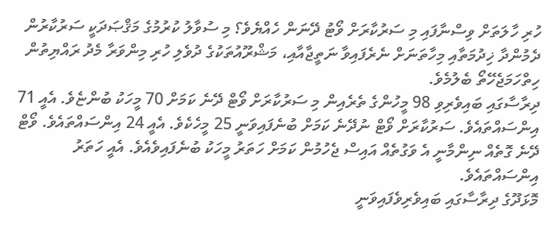ހުރި ހާލަތަށް ވިސްނާފައި މި ސަރުކާރަށް ވޯޓު ދޭނަން ހެއްޔެވެ؟ މި ސުވާލު ކުރުމުގެ މަޤްޞަދަކީ ސަރުކާރުން ދެމުންދާ ޚިދުމަތާއި މިހާތަނަށް ނެރެފައިވާ ނަތީޖާއާއި، މަޝްރޫއުތަކުގެ ދުވެލި ހުރި މިންވަރާ މެދު ރައްޔިތުން ހިތްހަމަޖެހޭތޯ ބެލުމެވެ.
ދިރާސާގައި ބައިވެރިވި 98 މީހުންގެ ތެރެއިން މި ސަރުކާރަށް ވޯޓް ދޭނެ ކަމަށް 70 މީހަކު ބުންޏެވެ. އެއީ 71 އިންސައްތައެވެ. ސަރުކާރަށް ވޯޓް ނުދޭނެ ކަމަށް ބުނެފައިވަނީ 25 މީހެކެވެ. އެއީ 24 އިންސައްތައެވެ. ވޯޓް ދޭނެ ގޮތެއް ނިންމާނީ އެ ވަގުތެއް އައިސް ޖެހުމުން ކަމަށް ހަތަރު މީހަކު ބުނެފައިވެއެވެ. އެއީ ހަތަރު އިންސައްތައެވެ.
މޮޅަދޫގެ ދިރާސާގައި ބައިވެރިވެފައިވަނީ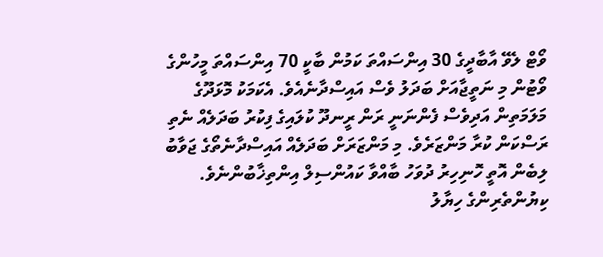ވޯޓް ލެވޭ އާބާދީގެ 30 އިންސައްތަ ކަމުން ބާކީ 70 އިންސައްތަ މީހުންގެ ވޯޓުން މި ނަތީޖާއަށް ބަދަލު ވެސް އައިސްދާނެއެވެ. އެކަމަކު މޮޅަދޫގެ މަލަމަތިން އަދިވެސް ފެންނަނީ ރަން ރީނދޫ ކުލައިގެ ފިކުރު ބަދަލެއް ނެތި ރަސްކަން ކުރާ މަންޒަރެވެ. މި މަންޒަރަށް ބަދަލެއް އައިސްދާނެތޯގެ ޖަވާބު ލިބެން އޮތީ ހޮނިހިރު ދުވަހު ބާއްވާ ކައުންސިލް އިންތިޚާބުންނެވެ.
ކިޔުންތެރިންގެ ހިޔާލު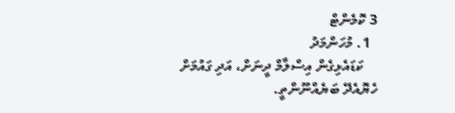3 ކޮމެންޓް
  1. މުހަންމަދު
    ކަޑައެޅިގެން އިސްލާމް ދީނަށް، އަދި ގައުމަށް ހެޔޮއެދޭ ބަޔެއްނޫންތީ.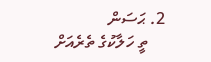2. ޙަސަން
    ތީ ހަލާކުގެ ތެރެއަށް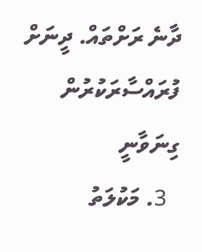ދާނެ ރަށްތައް. ދީނަށް ފުރައްސާރަކުރުން ގިނަވާނީ
  3. މަކުލަތު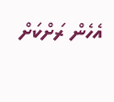އެހެން ރަށްކަށް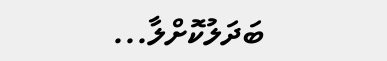ބަދަލުކޮށްލާ...